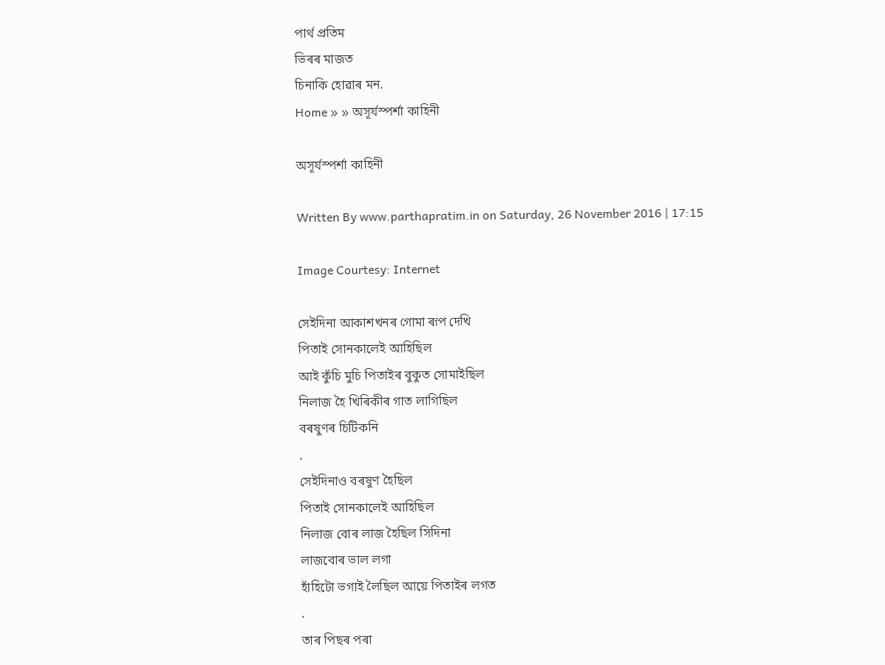পাৰ্থ প্ৰতিম
ভিৰৰ মাজত
চিনাকি হোৱাৰ মন.
Home » » অসূৰ্যস্পৰ্শা কাহিনী

অসূৰ্যস্পৰ্শা কাহিনী

Written By www.parthapratim.in on Saturday, 26 November 2016 | 17:15

Image Courtesy: Internet

সেইদিনা আকাশখনৰ গোমা ৰূপ দেখি
পিতাই সোনকালেই আহিছিল
আই কুঁচি মুচি পিতাইৰ বুকুত সোমাইছিল
নিলাজ হৈ খিৰিকীৰ গাত লাগিছিল
বৰষুণৰ চিটিকনি
.
সেইদিনাও বৰষুণ হৈছিল
পিতাই সোনকালেই আহিছিল
নিলাজ বোৰ লাজ হৈছিল সিদিনা
লাজবোৰ ভাল লগা
হাঁহিটো ভগাই লৈছিল আয়ে পিতাইৰ লগত
.
তাৰ পিছৰ পৰা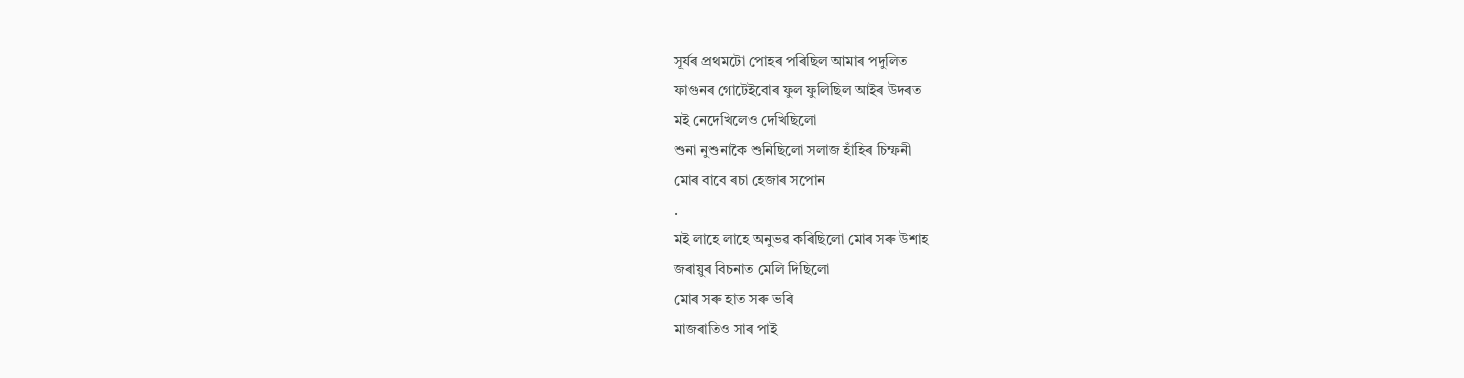সূৰ্যৰ প্ৰথমটো পোহৰ পৰিছিল আমাৰ পদুলিত
ফাগুনৰ গোটেইবোৰ ফুল ফুলিছিল আইৰ উদৰত
মই নেদেখিলেও দেখিছিলো
শুনা নুশুনাকৈ শুনিছিলো সলাজ হাঁহিৰ চিম্ফনী
মোৰ বাবে ৰচা হেজাৰ সপোন
.
মই লাহে লাহে অনুভৱ কৰিছিলো মোৰ সৰু উশাহ
জৰায়ুৰ বিচনাত মেলি দিছিলো
মোৰ সৰু হাত সৰু ভৰি
মাজৰাতিও সাৰ পাই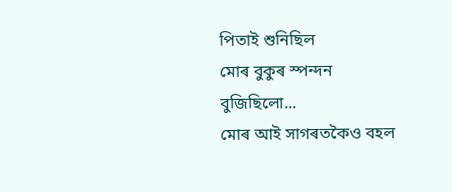পিতাই শুনিছিল
মোৰ বুকুৰ স্পন্দন
বুজিছিলো...
মোৰ আই সাগৰতকৈও বহল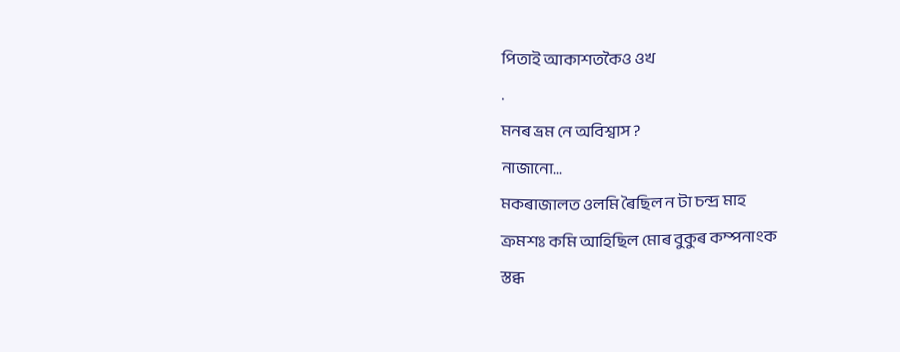পিতাই আকাশতকৈও ওখ
.
মনৰ ভ্ৰম নে অবিশ্বাস ?
নাজানো...
মকৰাজালত ওলমি ৰৈছিল ন টা চন্দ্ৰ মাহ
ক্ৰমশঃ কমি আহিছিল মোৰ বুকুৰ কম্পনাংক
স্তব্ধ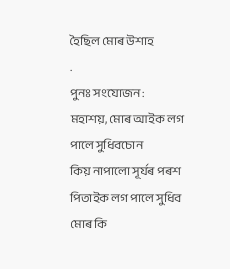হৈছিল মোৰ উশাহ
.
পুনঃ সংযোজন :
মহাশয়, মোৰ আইক লগ পালে সুধিবচোন
কিয় নাপালো সূৰ্যৰ পৰশ
পিতাইক লগ পালে সুধিব
মোৰ কি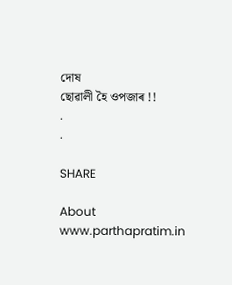দোষ
ছোৱালী হৈ ওপজাৰ !!
.
.

SHARE

About www.parthapratim.in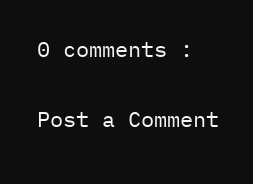0 comments :

Post a Comment